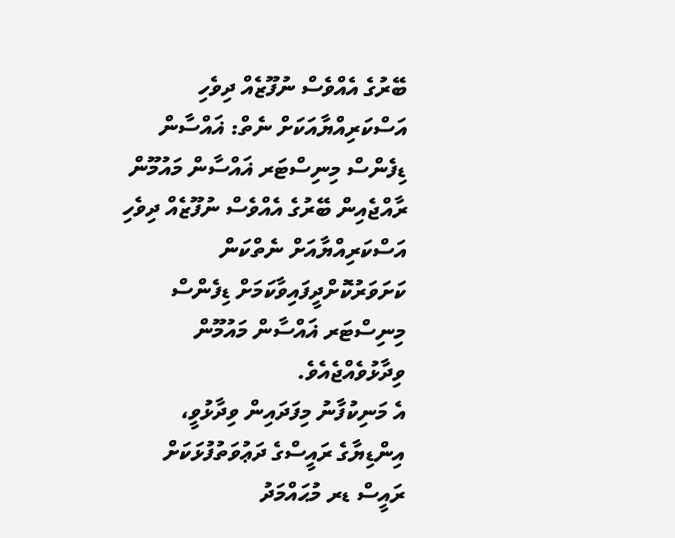ބޭރުގެ އެއްވެސް ނުފޫޒެއް ދިވެހި އަސްކަރިއްޔާއަކަށް ނެތް: ޣައްސާން
ޑިފެންސް މިނިސްޓަރ ޣައްސާން މައުމޫން
ރާއްޖެއިން ބޭރުގެ އެއްވެސް ނުފޫޒެއް ދިވެހި އަސްކަރިއްޔާއަށް ނެތްކަން ކަށަވަރުކޮށްދީފައިވާކަމަށް ޑިފެންސް މިނިސްޓަރ ޣައްސާން މައުމޫން ވިދާޅުވެއްޖެއެވެ.
އެ މަނިކުފާނު މިފަދައިން ވިދާޅުވީ، އިންޑިޔާގެ ރައީސްގެ ދަޢުވަތުފުޅަކަށް ރައީސް ޑރ މުޙައްމަދު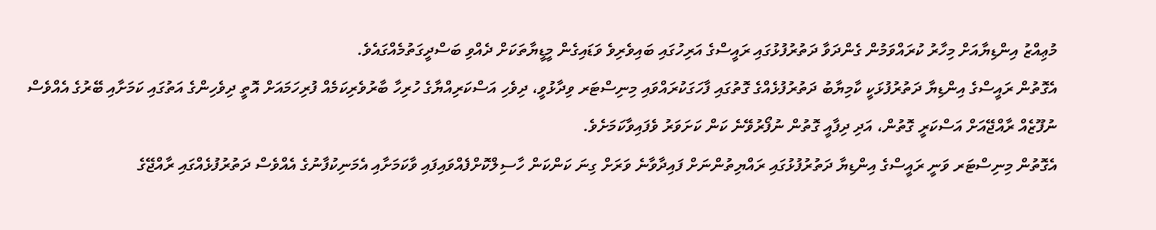މުޢިއްޒު އިންޑިޔާއަށް މިހާރު ކުރައްވަމުން ގެންދަވާ ދަތުރުފުޅުގައި ރައީސްގެ އަރިހުގައި ބައިވެރިވެ ވަޑައިގެން މީޑީޔާތަކަށް ދެއްވި ބަސްދީގަތުމެއްގައެވެ.
އެގޮތުން ރައީސްގެ އިންޑިޔާ ދަތުރުފުޅަކީ ކާމިޔާބު ދަތުރުފުޅެއްގެ ގޮތުގައި ފާހަގަކުރައްވައި މިނިސްޓަރ ވިދާޅުވީ، ދިވެހި އަސްކަރިއްޔާގެ ހުރިހާ ބާރުވެރިކަމެއް ފުރިހަމައަށް އޮތީ ދިވެހިންގެ އަތުގައި ކަމަށާއި ބޭރުގެ އެއްވެސް ނުފޫޒެއް ރާއްޖޭއަށް އަސްކަރީ ގޮތުން، އަދި ދިފާއީ ގޮތުން ނުފޯރުވޭނެ ކަން ކަށަވަރު ވެފައިވާކަމަށެވެ.
އެގޮތުން މިނިސްޓަރ ވަނީ ރައީސްގެ އިންޑިޔާ ދަތުރުފުޅުގައި ރައްޔިތުންނަށް ފައިދާވާނެ ވަރަށް ގިނަ ކަންކަން ހާސިލްކޮށްފެއްވައިފައި ވާކަމަށާއި އެމަނިކުފާނުގެ އެއްވެސް ދަތުރުފުޅެއްގައި ރާއްޖޭގެ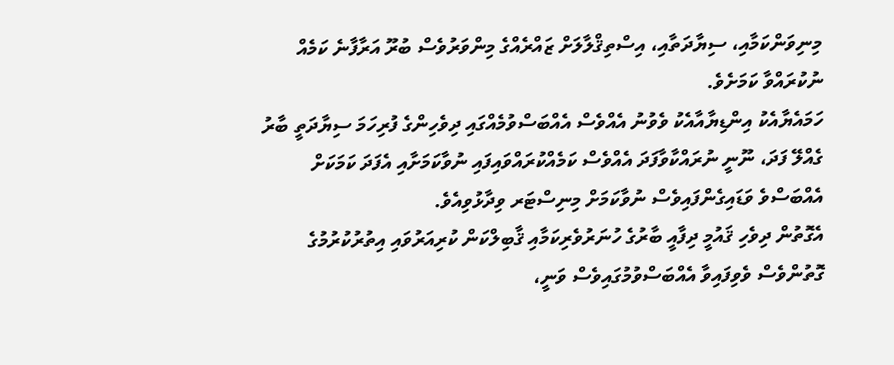މިނިވަންކަމާއި، ސިޔާދަތާއި، އިސްތިޤްލާލަށް ޒައްރެއްގެ މިންވަރުވެސް ބުރޫ އަރާފާނެ ކަމެއް ނުކުރައްވާ ކަމަށެވެ.
ހަމައެޔާއެކު އިންޑިޔާއާއެކު ވެވުނު އެއްވެސް އެއްބަސްވުމެއްގައި ދިވެހިންގެ ފުރިހަމަ ސިޔާދަތީ ބާރު ގެއްލޭ ފަދަ، ނޫނީ ނުރައްކާވާފަދަ އެއްވެސް ކަމެއްކުރައްވައިފައި ނުވާކަމަށާއި އެފަދަ ކަމަކަށް އެއްބަސްވެ ވަޑައިގެންފައިވެސް ނުވާކަމަށް މިނިސްޓަރ ވިދާޅުވިއެވެ.
އެގޮތުން ދިވެހި ޤައުމީ ދިފާއީ ބާރުގެ ހުނަރުވެރިކަމާއި ޤާބިލްކަން ކުރިއަރުވައި އިތުރުކުރުމުގެ ގޮތުންވެސް ވެވިފައިވާ އެއްބަސްވުމުގައިވެސް ވަނީ،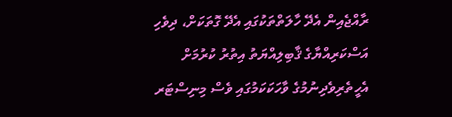ރާއްޖެއިން އެދޭ ހާލަތްތަކުގައި އެދޭ ގޮތަކަށް، ދިވެހި އަސްކަރިއްޔާގެ ޤާބިލިއްޔަތު އިތުރު ކުރުމަށް އެހީތެރިވެދިނުމުގެ ވާހަކަކަމުގައި ވެސް މިނިސްޓަރ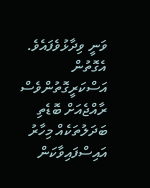ވަނީ ވިދާޅުވެފައެވެ.
އެގޮތުން އަސްކަރީގޮތުންވެސް ރާއްޖެއަށް ބޮޑެތި ބަދަލުތަކެއް މިހާރު އައިސްފައިވާކަން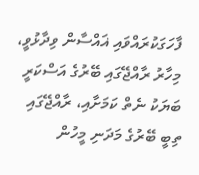ފާހަގަކުރައްވައި ޣައްސާން ވިދާޅުވީ، މިހާރު ރާއްޖޭގައި ބޭރުގެ އަސްކަރީ ބަޔަކު ނެތް ކަމަށާއި، ރާއްޖޭގައި ތިބީ ބޭރުގެ މަދަނި މީހުން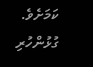ކަމަށެވެ.
ގުޅުންހުރި